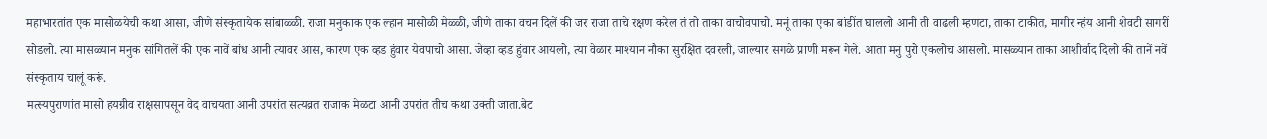महाभारतांत एक मासोळयेची कथा आसा, जीणे संस्कृतायेक सांबाळ्ळी. राजा मनुकाक एक ल्हान मासोळी मेळ्ळी, जीणे ताका वचन दिलें की जर राजा ताचे रक्षण करेल तं तो ताका वाचोवपाचो. मनूं ताका एका बांडींत घाललो आनी ती वाढली म्हणटा, ताका टाकीत, मागीर न्हंय आनी शेवटी सागरीं सोडलो. त्या मासळ्यान मनुक सांगितलें की एक नावें बांध आनी त्यावर आस, कारण एक व्हड हुंवार येवपाचो आसा. जेव्हा व्हड हुंवार आयलो, त्या वेळार माश्यान नौका सुरक्षित दवरली, जाल्यार सगळे प्राणी मरून गेले. आता मनु पुरो एकलोच आसलो. मासळ्यान ताका आशीर्वाद दिलो की तानें नवें संस्कृताय चालूं करूं.
मत्स्यपुराणांत मासो हयग्रीव राक्षसापसून वेद वाचयता आनी उपरांत सत्यव्रत राजाक मेळटा आनी उपरांत तीच कथा उक्ती जाता.बेट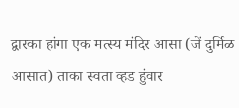द्वारका हांगा एक मत्स्य मंदिर आसा (जें दुर्मिळ आसात) ताका स्वता व्हड हुंवार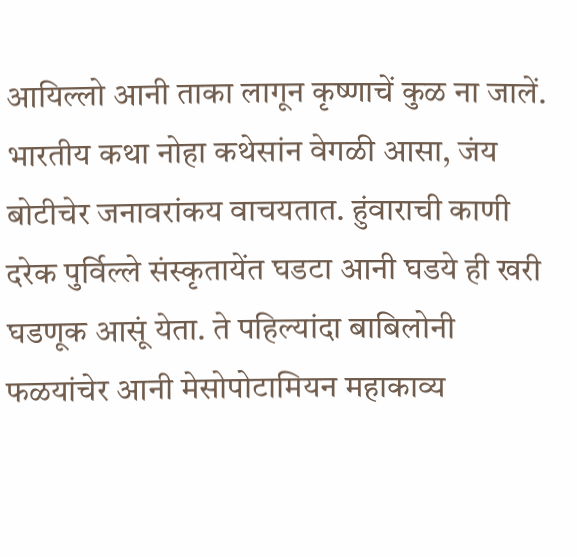आयिल्लो आनी ताका लागून कृष्णाचें कुळ ना जालें. भारतीय कथा नोहा कथेसांन वेगळी आसा, जंय बोटीचेर जनावरांकय वाचयतात. हुंवाराची काणी दरेक पुर्विल्ले संस्कृतायेंत घडटा आनी घडये ही खरी घडणूक आसूं येता. ते पहिल्यांदा बाबिलोनी फळयांचेर आनी मेसोपोटामियन महाकाव्य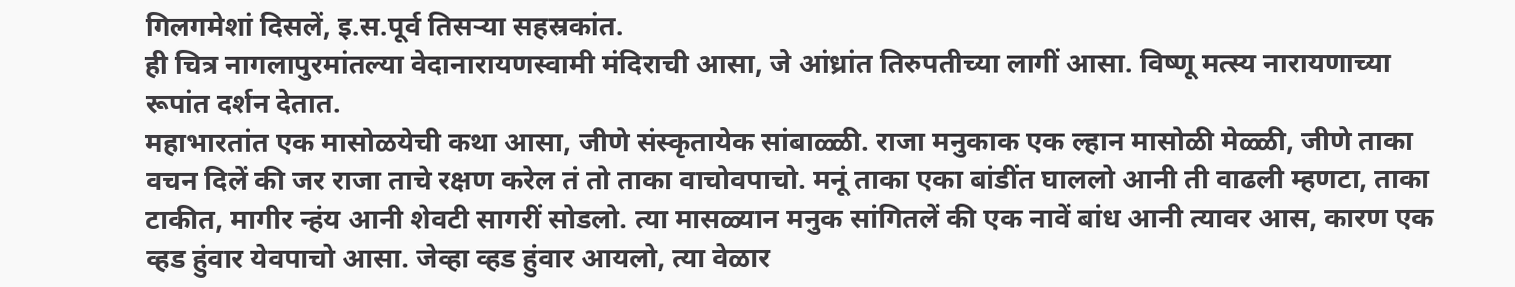गिलगमेशां दिसलें, इ.स.पूर्व तिसऱ्या सहस्रकांत.
ही चित्र नागलापुरमांतल्या वेदानारायणस्वामी मंदिराची आसा, जे आंध्रांत तिरुपतीच्या लागीं आसा. विष्णू मत्स्य नारायणाच्या रूपांत दर्शन देतात.
महाभारतांत एक मासोळयेची कथा आसा, जीणे संस्कृतायेक सांबाळ्ळी. राजा मनुकाक एक ल्हान मासोळी मेळ्ळी, जीणे ताका वचन दिलें की जर राजा ताचे रक्षण करेल तं तो ताका वाचोवपाचो. मनूं ताका एका बांडींत घाललो आनी ती वाढली म्हणटा, ताका टाकीत, मागीर न्हंय आनी शेवटी सागरीं सोडलो. त्या मासळ्यान मनुक सांगितलें की एक नावें बांध आनी त्यावर आस, कारण एक व्हड हुंवार येवपाचो आसा. जेव्हा व्हड हुंवार आयलो, त्या वेळार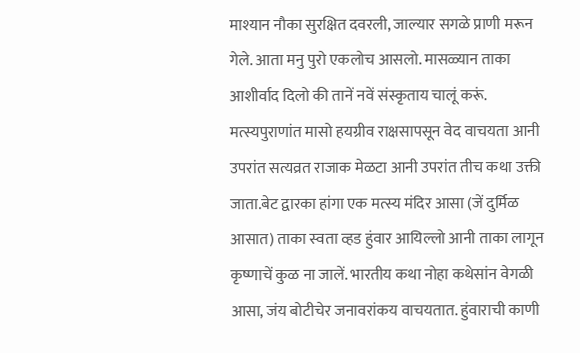माश्यान नौका सुरक्षित दवरली, जाल्यार सगळे प्राणी मरून गेले. आता मनु पुरो एकलोच आसलो. मासळ्यान ताका आशीर्वाद दिलो की तानें नवें संस्कृताय चालूं करूं.
मत्स्यपुराणांत मासो हयग्रीव राक्षसापसून वेद वाचयता आनी उपरांत सत्यव्रत राजाक मेळटा आनी उपरांत तीच कथा उक्ती जाता.बेट द्वारका हांगा एक मत्स्य मंदिर आसा (जें दुर्मिळ आसात) ताका स्वता व्हड हुंवार आयिल्लो आनी ताका लागून कृष्णाचें कुळ ना जालें. भारतीय कथा नोहा कथेसांन वेगळी आसा, जंय बोटीचेर जनावरांकय वाचयतात. हुंवाराची काणी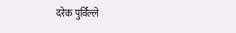दरेक पुर्विल्ले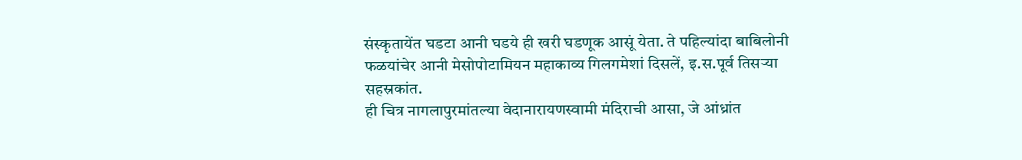संस्कृतायेंत घडटा आनी घडये ही खरी घडणूक आसूं येता. ते पहिल्यांदा बाबिलोनी फळयांचेर आनी मेसोपोटामियन महाकाव्य गिलगमेशां दिसलें, इ.स.पूर्व तिसऱ्या सहस्रकांत.
ही चित्र नागलापुरमांतल्या वेदानारायणस्वामी मंदिराची आसा, जे आंध्रांत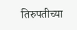तिरुपतीच्या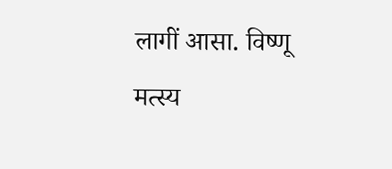लागीं आसा. विष्णू मत्स्य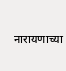नारायणाच्या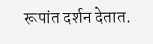रूपांत दर्शन देतात.